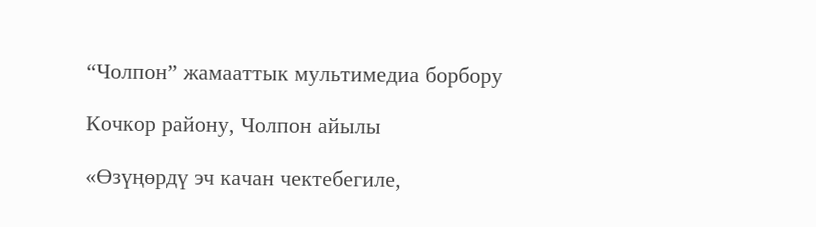“Чолпон” жамааттык мультимедиа борбору

Кочкор району, Чолпон айылы

«Өзүңөрдү эч качан чектебегиле,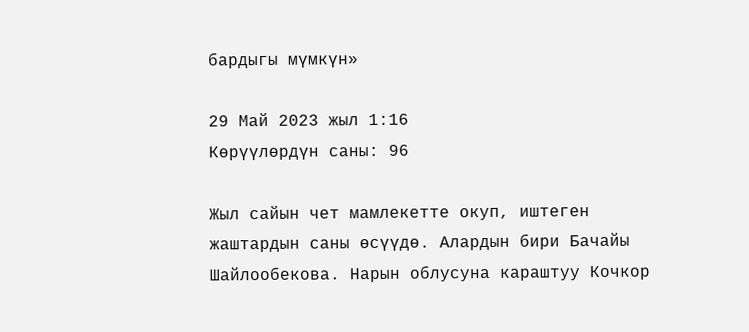бардыгы мүмкүн»

29 Май 2023 жыл 1:16
Көрүүлөрдүн саны: 96

Жыл сайын чет мамлекетте окуп, иштеген жаштардын саны өсүүдө. Алардын бири Бачайы Шайлообекова. Нарын облусуна караштуу Кочкор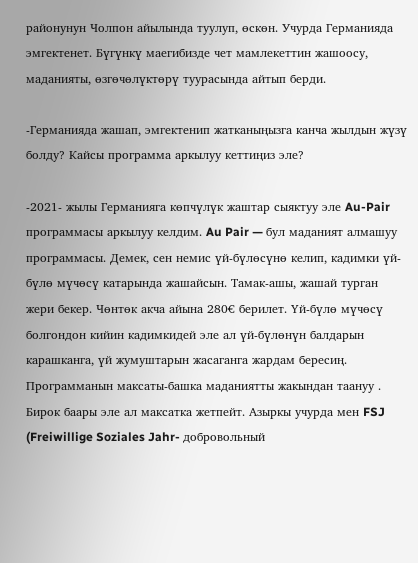районунун Чолпон айылында туулуп, өскөн. Учурда Германияда эмгектенет. Бүгүнкү маегибизде чет мамлекеттин жашоосу, маданияты, өзгөчөлүктөрү туурасында айтып берди.

-Германияда жашап, эмгектенип жатканыңызга канча жылдын жүзү болду? Кайсы программа аркылуу кеттиңиз эле?

-2021- жылы Германияга көпчүлүк жаштар сыяктуу эле Au-Pair программасы аркылуу келдим. Au Pair — бул маданият алмашуу программасы. Демек, сен немис үй-бүлөсүнө келип, кадимки үй-бүлө мүчөсү катарында жашайсын. Тамак-ашы, жашай турган жери бекер. Чөнтөк акча айына 280€ берилет. Үй-бүлө мүчөсү болгондон кийин кадимкидей эле ал үй-бүлөнүн балдарын карашканга, үй жумуштарын жасаганга жардам бересиң. Программанын максаты-башка маданиятты жакындан таануу . Бирок баары эле ал максатка жетпейт. Азыркы учурда мен FSJ (Freiwillige Soziales Jahr- добровольный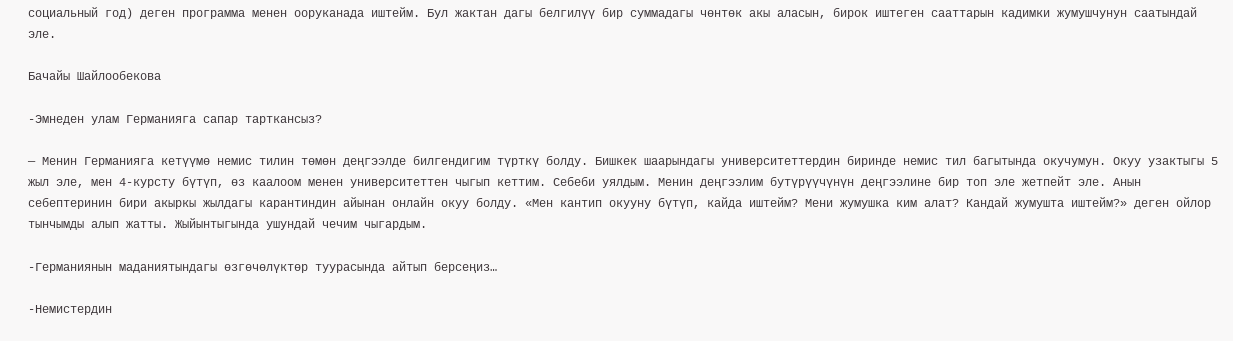социальный год) деген программа менен ооруканада иштейм. Бул жактан дагы белгилүү бир суммадагы чөнтөк акы аласын, бирок иштеген сааттарын кадимки жумушчунун саатындай эле.

Бачайы Шайлообекова

-Эмнеден улам Германияга сапар тарткансыз?

— Менин Германияга кетүүмө немис тилин төмөн деңгээлде билгендигим түрткү болду. Бишкек шаарындагы университеттердин биринде немис тил багытында окучумун. Окуу узактыгы 5 жыл эле, мен 4-курсту бүтүп, өз каалоом менен университеттен чыгып кеттим. Себеби уялдым. Менин деңгээлим бутүрүүчүнүн деңгээлине бир топ эле жетпейт эле. Анын себептеринин бири акыркы жылдагы карантиндин айынан онлайн окуу болду. «Мен кантип окууну бүтүп, кайда иштейм? Мени жумушка ким алат? Кандай жумушта иштейм?» деген ойлор тынчымды алып жатты. Жыйынтыгында ушундай чечим чыгардым.

-Германиянын маданиятындагы өзгөчөлүктөр туурасында айтып берсеңиз…

-Немистердин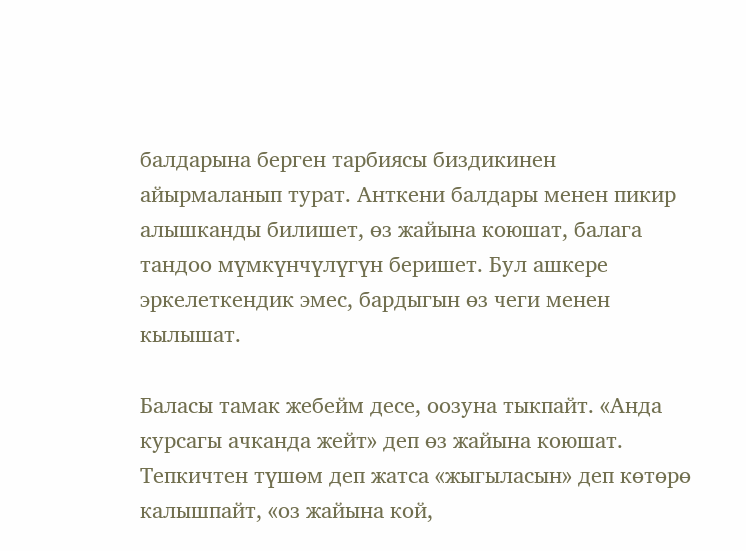балдарына берген тарбиясы биздикинен айырмаланып турат. Анткени балдары менен пикир алышканды билишет, өз жайына коюшат, балага тандоо мүмкүнчүлүгүн беришет. Бул ашкере эркелеткендик эмес, бардыгын өз чеги менен кылышат.

Баласы тамак жебейм десе, оозуна тыкпайт. «Анда курсагы ачканда жейт» деп өз жайына коюшат. Тепкичтен түшөм деп жатса «жыгыласын» деп көтөрө калышпайт, «оз жайына кой,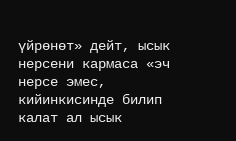үйрөнөт» дейт, ысык нерсени кармаса «эч нерсе эмес, кийинкисинде билип калат ал ысык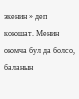экенин » деп коюшат. Менин оюмча бул да болсо, баланын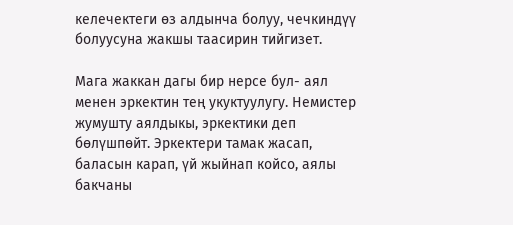келечектеги өз алдынча болуу, чечкиндүү болуусуна жакшы таасирин тийгизет.

Мага жаккан дагы бир нерсе бул- аял менен эркектин тең укуктуулугу. Немистер жумушту аялдыкы, эркектики деп бөлүшпөйт. Эркектери тамак жасап, баласын карап, үй жыйнап койсо, аялы бакчаны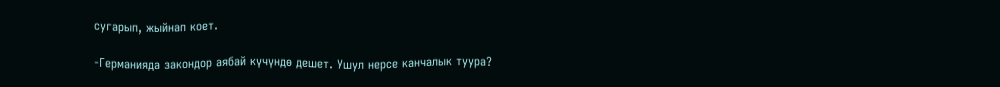сугарып, жыйнап коет.

-Германияда закондор аябай күчүндө дешет. Ушул нерсе канчалык туура?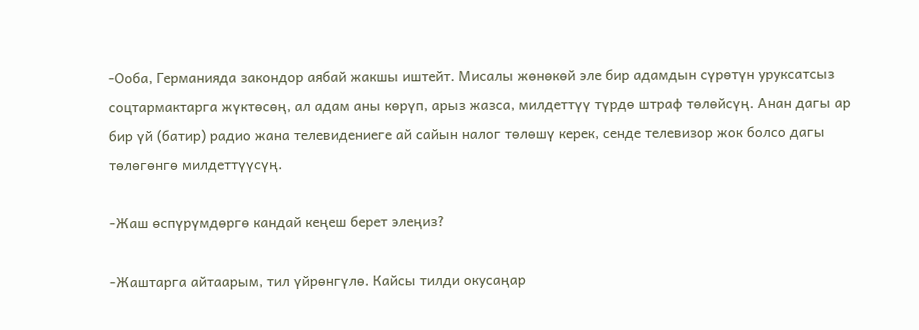-Ооба, Германияда закондор аябай жакшы иштейт. Мисалы жөнөкөй эле бир адамдын сүрөтүн уруксатсыз соцтармактарга жүктөсөң, ал адам аны көрүп, арыз жазса, милдеттүү түрдө штраф төлөйсүң. Анан дагы ар бир үй (батир) радио жана телевидениеге ай сайын налог төлөшү керек, сенде телевизор жок болсо дагы төлөгөнгө милдеттүүсүң.

-Жаш өспүрүмдөргө кандай кеңеш берет элеңиз?

-Жаштарга айтаарым, тил үйрөнгүлө. Кайсы тилди окусаңар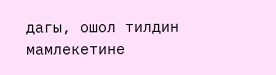дагы, ошол тилдин мамлекетине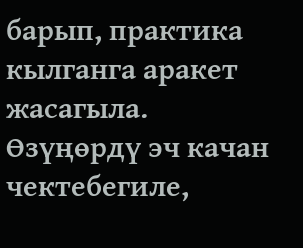барып, практика кылганга аракет жасагыла. Өзүңөрдү эч качан чектебегиле,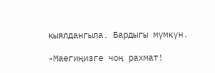кыялдангыла. Бардыгы мүмкүн.

-Маегиңизге чоң рахмат!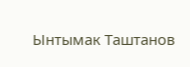Ынтымак Таштанов